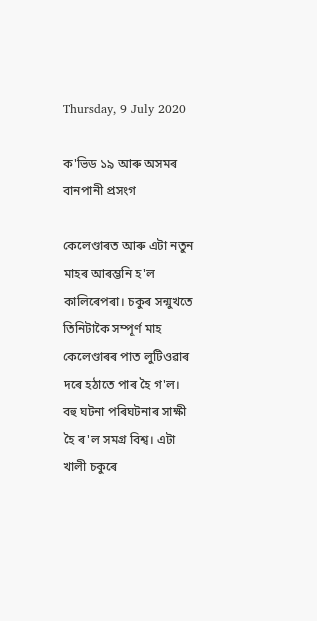Thursday, 9 July 2020

ক'ভিড ১৯ আৰু অসমৰ বানপানী প্ৰসংগ

কেলেণ্ডাৰত আৰু এটা নতুন মাহৰ আৰম্ভনি হ'ল কালিৰেপৰা। চকুৰ সন্মুখতে তিনিটাকৈ সম্পূৰ্ণ মাহ কেলেণ্ডাৰৰ পাত লুটিওৱাৰ দৰে হঠাতে পাৰ হৈ গ'ল। বহু ঘটনা পৰিঘটনাৰ সাক্ষী হৈ ৰ'ল সমগ্ৰ বিশ্ব। এটা খালী চকুৰে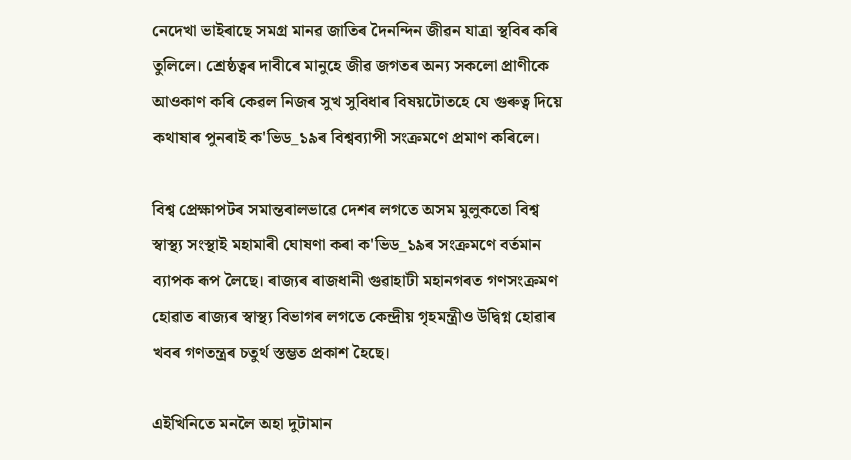নেদেখা ভাইৰাছে সমগ্ৰ মানৱ জাতিৰ দৈনন্দিন জীৱন যাত্ৰা স্থবিৰ কৰি তুলিলে। শ্ৰেষ্ঠত্বৰ দাবীৰে মানুহে জীৱ জগতৰ অন্য সকলো প্ৰাণীকে আওকাণ কৰি কেৱল নিজৰ সুখ সুবিধাৰ বিষয়টোতহে যে গুৰুত্ব দিয়ে কথাষাৰ পুনৰাই ক'ভিড_১৯ৰ বিশ্বব্যাপী সংক্ৰমণে প্ৰমাণ কৰিলে।

বিশ্ব প্ৰেক্ষাপটৰ সমান্তৰালভাৱে দেশৰ লগতে অসম মুলুকতো বিশ্ব স্বাস্থ্য সংস্থাই মহামাৰী ঘোষণা কৰা ক'ভিড_১৯ৰ সংক্ৰমণে বৰ্তমান ব্যাপক ৰূপ লৈছে। ৰাজ্যৰ ৰাজধানী গুৱাহাটী মহানগৰত গণসংক্ৰমণ হোৱাত ৰাজ্যৰ স্বাস্থ্য বিভাগৰ লগতে কেন্দ্ৰীয় গৃহমন্ত্ৰীও উদ্বিগ্ন হোৱাৰ খবৰ গণতন্ত্ৰৰ চতুৰ্থ স্তম্ভত প্ৰকাশ হৈছে।

এইখিনিতে মনলৈ অহা দুটামান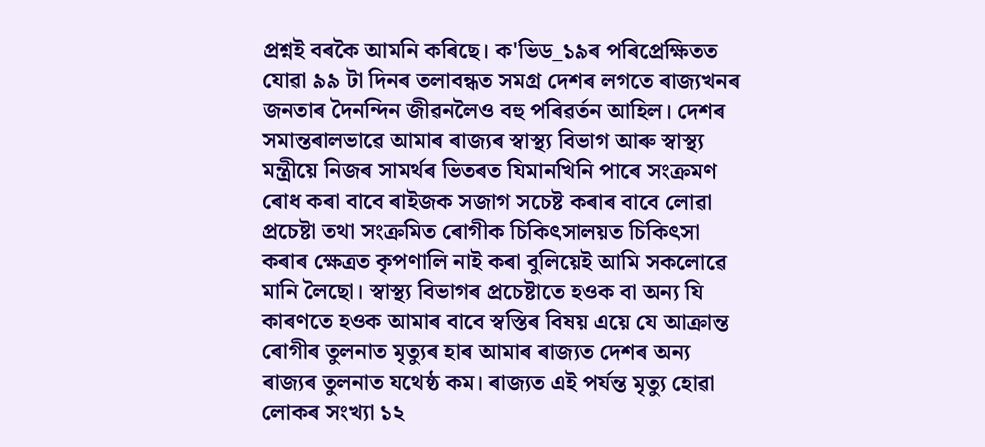প্ৰশ্নই বৰকৈ আমনি কৰিছে। ক'ভিড_১৯ৰ পৰিপ্ৰেক্ষিতত যোৱা ৯৯ টা দিনৰ তলাবন্ধত সমগ্ৰ দেশৰ লগতে ৰাজ্যখনৰ জনতাৰ দৈনন্দিন জীৱনলৈও বহু পৰিৱৰ্তন আহিল। দেশৰ সমান্তৰালভাৱে আমাৰ ৰাজ্যৰ স্বাস্থ্য বিভাগ আৰু স্বাস্থ্য মন্ত্ৰীয়ে নিজৰ সামৰ্থৰ ভিতৰত যিমানখিনি পাৰে সংক্ৰমণ ৰোধ কৰা বাবে ৰাইজক সজাগ সচেষ্ট কৰাৰ বাবে লোৱা প্ৰচেষ্টা তথা সংক্ৰমিত ৰোগীক চিকিৎসালয়ত চিকিৎসা কৰাৰ ক্ষেত্ৰত কৃপণালি নাই কৰা বুলিয়েই আমি সকলোৱে মানি লৈছো। স্বাস্থ্য বিভাগৰ প্ৰচেষ্টাতে হওক বা অন্য যি কাৰণতে হওক আমাৰ বাবে স্বস্তিৰ বিষয় এয়ে যে আক্ৰান্ত ৰোগীৰ তুলনাত মৃত্যুৰ হাৰ আমাৰ ৰাজ্যত দেশৰ অন্য ৰাজ্যৰ তুলনাত যথেষ্ঠ কম। ৰাজ্যত এই পৰ্যন্ত মৃত্যু হোৱা লোকৰ সংখ্যা ১২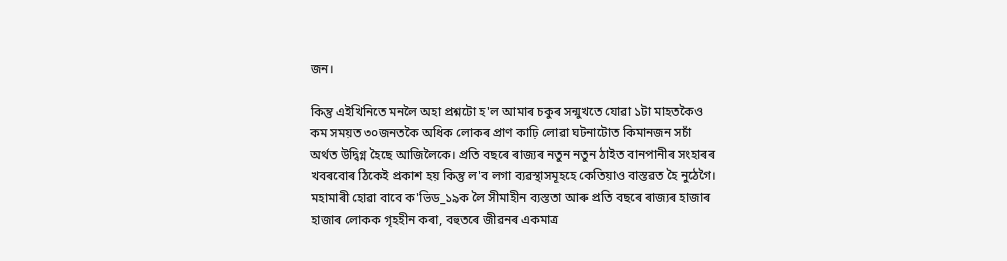জন।

কিন্তু এইখিনিতে মনলৈ অহা প্ৰশ্নটো হ'ল আমাৰ চকুৰ সন্মুখতে যোৱা ১টা মাহতকৈও কম সময়ত ৩০জনতকৈ অধিক লোকৰ প্ৰাণ কাঢ়ি লোৱা ঘটনাটোত কিমানজন সচাঁ অৰ্থত উদ্বিগ্ন হৈছে আজিলৈকে। প্ৰতি বছৰে ৰাজ্যৰ নতুন নতুন ঠাইত বানপানীৰ সংহাৰৰ খবৰবোৰ ঠিকেই প্ৰকাশ হয় কিন্তু ল'ব লগা ব্যৱস্থাসমূহহে কেতিয়াও বাস্তৱত হৈ নুঠেগৈ। মহামাৰী হোৱা বাবে ক'ভিড_১৯ক লৈ সীমাহীন ব্যস্ততা আৰু প্ৰতি বছৰে ৰাজ্যৰ হাজাৰ হাজাৰ লোকক গৃহহীন কৰা, বহুতৰে জীৱনৰ একমাত্ৰ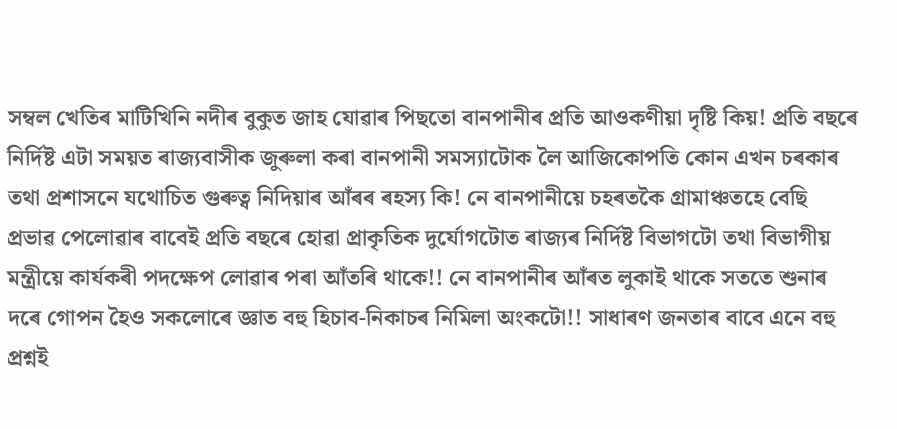সম্বল খেতিৰ মাটিখিনি নদীৰ বুকুত জাহ যোৱাৰ পিছতো বানপানীৰ প্ৰতি আওকণীয়া দৃষ্টি কিয়! প্ৰতি বছৰে নিৰ্দিষ্ট এটা সময়ত ৰাজ্যবাসীক জুৰুলা কৰা বানপানী সমস্যাটোক লৈ আজিকোপতি কোন এখন চৰকাৰ তথা প্ৰশাসনে যথোচিত গুৰুত্ব নিদিয়াৰ আঁৰৰ ৰহস্য কি! নে বানপানীয়ে চহৰতকৈ গ্ৰামাঞ্চতহে বেছি প্ৰভাৱ পেলোৱাৰ বাবেই প্ৰতি বছৰে হোৱা প্ৰাকৃতিক দুৰ্যোগটোত ৰাজ্যৰ নিৰ্দিষ্ট বিভাগটো তথা বিভাগীয় মন্ত্ৰীয়ে কাৰ্যকৰী পদক্ষেপ লোৱাৰ পৰা আঁতৰি থাকে!! নে বানপানীৰ আঁৰত লুকাই থাকে সততে শুনাৰ দৰে গোপন হৈও সকলোৰে জ্ঞাত বহু হিচাব-নিকাচৰ নিমিলা অংকটো!! সাধাৰণ জনতাৰ বাবে এনে বহু প্ৰশ্নই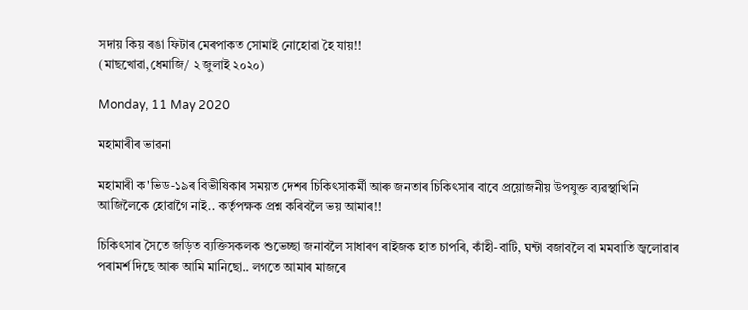সদায় কিয় ৰঙা ফিটাৰ মেৰপাকত সোমাই নোহোৱা হৈ যায়!!
(মাছখোৱা,ধেমাজি/ ২ জুলাই ২০২০)

Monday, 11 May 2020

মহামাৰীৰ ভাৱনা

মহামাৰী ক'ভিড-১৯ৰ বিভীষিকাৰ সময়ত দেশৰ চিকিৎসাকৰ্মী আৰু জনতাৰ চিকিৎসাৰ বাবে প্ৰয়োজনীয় উপযুক্ত ব্যৱস্থাখিনি আজিলৈকে হোৱাগৈ নাই.. কৰ্তৃপক্ষক প্ৰশ্ন কৰিবলৈ ভয় আমাৰ!!

চিকিৎসাৰ সৈতে জড়িত ব্যক্তিসকলক শুভেচ্ছা জনাবলৈ সাধাৰণ ৰাইজক হাত চাপৰি, কাঁহী-বাটি, ঘন্টা বজাবলৈ বা মমবাতি জ্বলোৱাৰ পৰামৰ্শ দিছে আৰু আমি মানিছো.. লগতে আমাৰ মাজৰে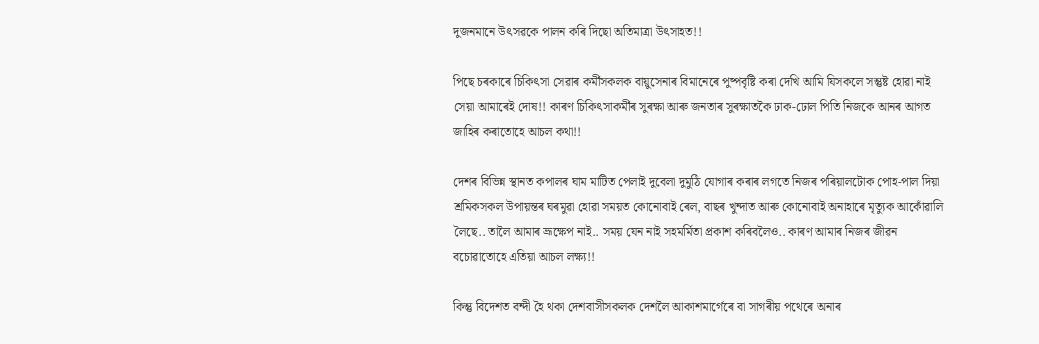দুজনমানে উৎসৱকে পালন কৰি দিছো অতিমাত্ৰা উৎসাহত!!

পিছে চৰকাৰে চিকিৎসা সেৱাৰ কৰ্মীসকলক বায়ুসেনাৰ বিমানেৰে পুষ্পবৃষ্টি কৰা দেখি আমি যিসকলে সন্তুষ্ট হোৱা নাই সেয়া আমাৰেই দোষ!! কাৰণ চিকিৎসাকৰ্মীৰ সুৰক্ষা আৰু জনতাৰ সুৰক্ষাতকৈ ঢাক-ঢোল পিতি নিজকে আনৰ আগত জাহিৰ কৰাতোহে আচল কথা!!

দেশৰ বিভিন্ন স্থানত কপালৰ ঘাম মাটিত পেলাই দুবেলা দুমুঠি যোগাৰ কৰাৰ লগতে নিজৰ পৰিয়ালটোক পোহ-পাল দিয়া শ্ৰমিকসকল উপায়ন্তৰ ঘৰমুৱা হোৱা সময়ত কোনোবাই ৰেল, বাছৰ খুন্দাত আৰু কোনোবাই অনাহাৰে মৃত্যুক আকোঁৱালি লৈছে.. তালৈ আমাৰ ভ্ৰূক্ষেপ নাই.. সময় যেন নাই সহমৰ্মিতা প্ৰকাশ কৰিবলৈও.. কাৰণ আমাৰ নিজৰ জীৱন বচোৱাতোহে এতিয়া আচল লক্ষ্য!!

কিন্তু বিদেশত বন্দী হৈ থকা দেশবাসীসকলক দেশলৈ আকাশমাৰ্গেৰে বা সাগৰীয় পথেৰে অনাৰ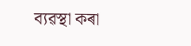ব্যৱস্থা কৰা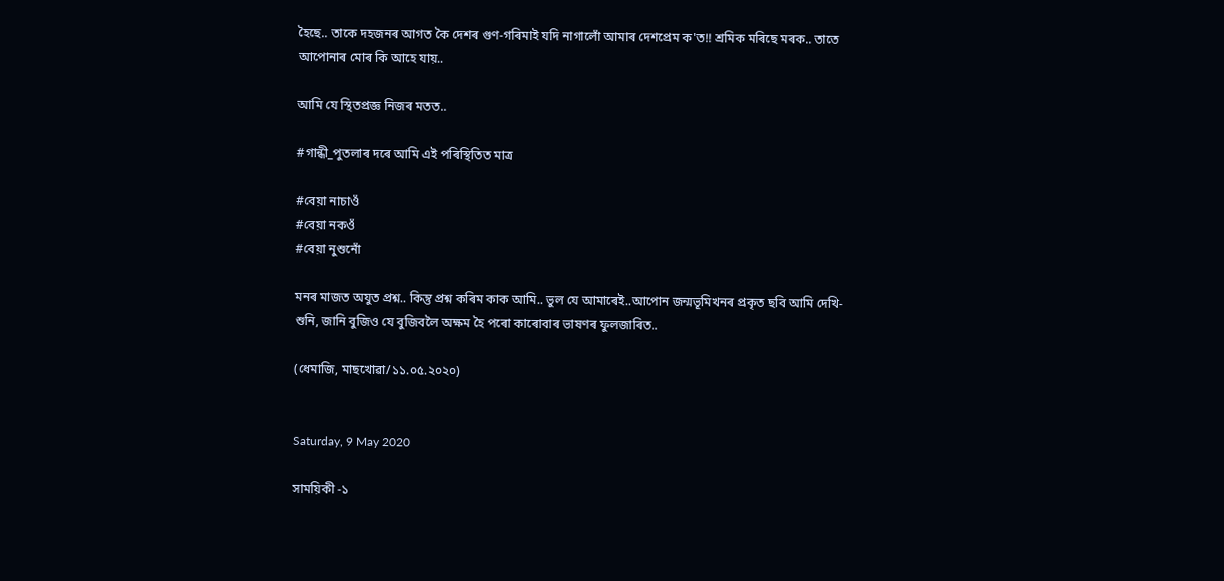হৈছে.. তাকে দহজনৰ আগত কৈ দেশৰ গুণ-গৰিমাই যদি নাগালোঁ আমাৰ দেশপ্ৰেম ক'ত!! শ্ৰমিক মৰিছে মৰক.. তাতে আপোনাৰ মোৰ কি আহে যায়..

আমি যে স্থিতপ্ৰজ্ঞ নিজৰ মতত..

#গান্ধী_পুতলাৰ দৰে আমি এই পৰিস্থিতিত মাত্ৰ

#বেয়া নাচাওঁ
#বেয়া নকওঁ
#বেয়া নুশুনোঁ

মনৰ মাজত অযুত প্ৰশ্ন.. কিন্তু প্ৰশ্ন কৰিম কাক আমি.. ভুল যে আমাৰেই..আপোন জন্মভূমিখনৰ প্ৰকৃত ছবি আমি দেখি-শুনি, জানি বুজিও যে বুজিবলৈ অক্ষম হৈ পৰো কাৰোবাৰ ভাষণৰ ফুলজাৰিত..

(ধেমাজি, মাছখোৱা/১১.০৫.২০২০)


Saturday, 9 May 2020

সাময়িকী -১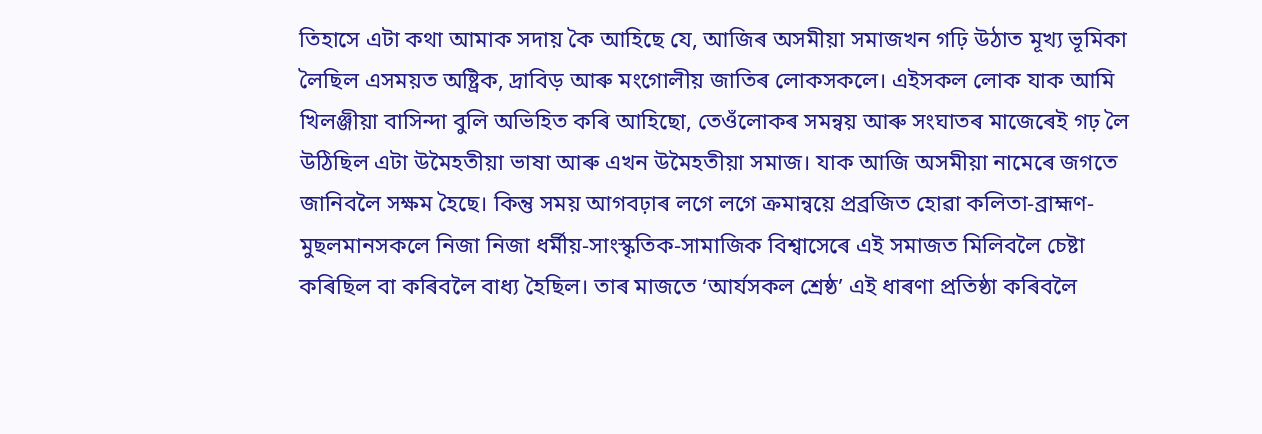তিহাসে এটা কথা আমাক সদায় কৈ আহিছে যে, আজিৰ অসমীয়া সমাজখন গঢ়ি উঠাত মূখ্য ভূমিকা লৈছিল এসময়ত অষ্ট্ৰিক, দ্ৰাবিড় আৰু মংগোলীয় জাতিৰ লোকসকলে। এইসকল লোক যাক আমি খিলঞ্জীয়া বাসিন্দা বুলি অভিহিত কৰি আহিছো, তেওঁলোকৰ সমন্বয় আৰু সংঘাতৰ মাজেৰেই গঢ় লৈ উঠিছিল এটা উমৈহতীয়া ভাষা আৰু এখন উমৈহতীয়া সমাজ। যাক আজি অসমীয়া নামেৰে জগতে জানিবলৈ সক্ষম হৈছে। কিন্তু সময় আগবঢ়াৰ লগে লগে ক্ৰমান্বয়ে প্ৰব্ৰজিত হোৱা কলিতা-ব্ৰাহ্মণ-মুছলমানসকলে নিজা নিজা ধৰ্মীয়-সাংস্কৃতিক-সামাজিক বিশ্বাসেৰে এই সমাজত মিলিবলৈ চেষ্টা কৰিছিল বা কৰিবলৈ বাধ্য হৈছিল। তাৰ মাজতে ‘আৰ্যসকল শ্ৰেষ্ঠ’ এই ধাৰণা প্ৰতিষ্ঠা কৰিবলৈ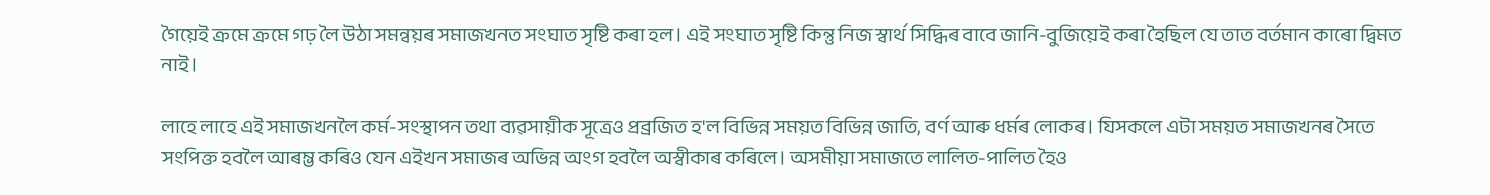গৈয়েই ক্ৰমে ক্ৰমে গঢ় লৈ উঠা সমন্বয়ৰ সমাজখনত সংঘাত সৃষ্টি কৰা হল। এই সংঘাত সৃষ্টি কিন্তু নিজ স্বাৰ্থ সিদ্ধিৰ বাবে জানি-বুজিয়েই কৰা হৈছিল যে তাত বৰ্তমান কাৰো দ্বিমত নাই।

লাহে লাহে এই সমাজখনলৈ কৰ্ম-সংস্থাপন তথা ব্যৱসায়ীক সূত্ৰেও প্ৰব্ৰজিত হ'ল বিভিন্ন সময়ত বিভিন্ন জাতি, বৰ্ণ আৰু ধৰ্মৰ লোকৰ। যিসকলে এটা সময়ত সমাজখনৰ সৈতে সংপিক্ত হবলৈ আৰম্ভ কৰিও যেন এইখন সমাজৰ অভিন্ন অংগ হবলৈ অস্বীকাৰ কৰিলে। অসমীয়া সমাজতে লালিত-পালিত হৈও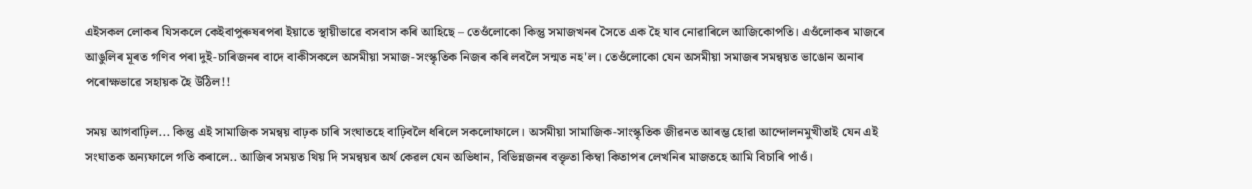এইসকল লোকৰ যিসকলে কেইবাপুৰুষৰপৰা ইয়াতে স্থায়ীভাৱে বসবাস কৰি আহিছে – তেওঁলোকো কিন্তু সমাজখনৰ সৈতে এক হৈ যাব নোৱাৰিলে আজিকোপতি। এওঁলোকৰ মাজৰে আঙুলিৰ মূৰত গণিব পৰা দুই-চাৰিজনৰ বাদে বাকীসকলে অসমীয়া সমাজ-সংস্কৃতিক নিজৰ কৰি লবলৈ সন্মত নহ'ল। তেওঁলোকো যেন অসমীয়া সমাজৰ সমন্বয়ত ভাঙোন অনাৰ পৰোক্ষভাৱে সহায়ক হৈ উঠিল!!

সময় আগবাঢ়িল... কিন্তু এই সামাজিক সমন্বয় বাঢ়ক চাৰি সংঘাতহে বাঢ়িবলৈ ধৰিলে সকলোফালে। অসমীয়া সামাজিক-সাংস্কৃতিক জীৱনত আৰম্ভ হোৱা আন্দোলনমুখীতাই যেন এই সংঘাতক অন্যফালে গতি কৰালে.. আজিৰ সময়ত থিয় দি সমন্বয়ৰ অৰ্থ কেৱল যেন অভিধান, বিভিন্নজনৰ বক্তৃতা কিম্বা কিতাপৰ লেখনিৰ মাজতহে আমি বিচাৰি পাওঁ।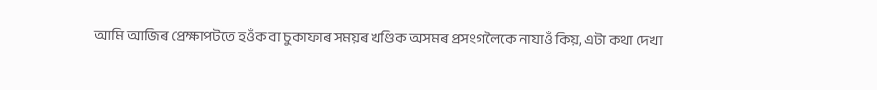আমি আজিৰ প্ৰেক্ষাপটতে হওঁক বা চুকাফাৰ সময়ৰ খণ্ডিক অসমৰ প্ৰসংগলৈকে নাযাওঁ কিয়, এটা কথা দেখা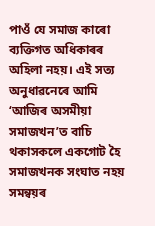পাওঁ যে সমাজ কাৰো ব্যক্তিগত অধিকাৰৰ অহিলা নহয়। এই সত্য অনুধাৱনেৰে আমি ‘আজিৰ অসমীয়া সমাজখন’ত বাচি থকাসকলে একগোট হৈ সমাজখনক সংঘাত নহয় সমন্বয়ৰ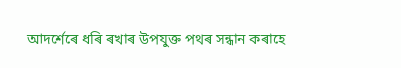আদৰ্শেৰে ধৰি ৰখাৰ উপযুক্ত পথৰ সন্ধান কৰাহে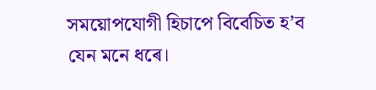সময়োপযোগী হিচাপে বিবেচিত হ’ব যেন মনে ধৰে।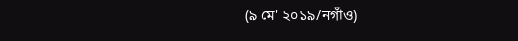(৯ মে' ২০১৯/নগাঁও)